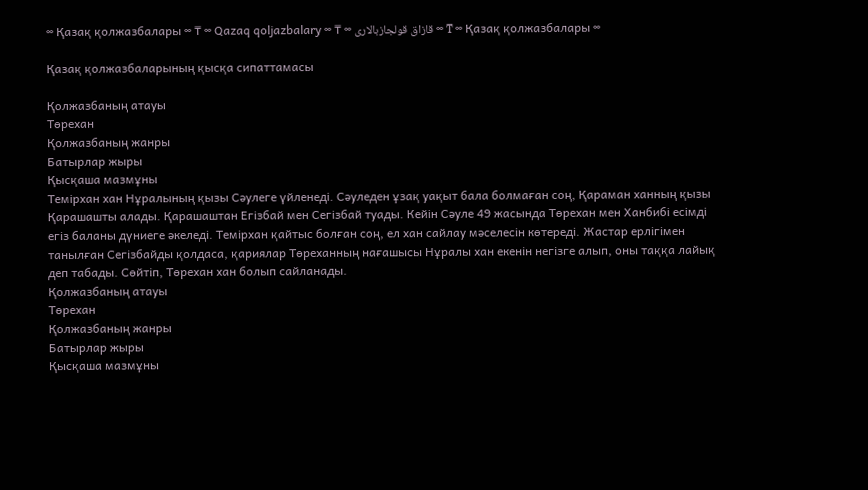∞ Қазақ қолжазбалары ∞ ₸ ∞ Qazaq qoljazbalary ∞ ₸ ∞ قازاق قولجازبالارى ∞ ₸ ∞ Қазақ қолжазбалары ∞

Қазақ қолжазбаларының қысқа сипаттамасы

Қолжазбаның атауы
Төрехан
Қолжазбаның жанры
Батырлар жыры
Қысқаша мазмұны
Темірхан хан Нұралының қызы Сәулеге үйленеді. Сәуледен ұзақ уақыт бала болмаған соң, Қараман ханның қызы Қарашашты алады. Қарашаштан Егізбай мен Сегізбай туады. Кейін Сәуле 49 жасында Төрехан мен Ханбибі есімді егіз баланы дүниеге әкеледі. Темірхан қайтыс болған соң, ел хан сайлау мәселесін көтереді. Жастар ерлігімен танылған Сегізбайды қолдаса, қариялар Төреханның нағашысы Нұралы хан екенін негізге алып, оны таққа лайық деп табады. Сөйтіп, Төрехан хан болып сайланады.
Қолжазбаның атауы
Төрехан
Қолжазбаның жанры
Батырлар жыры
Қысқаша мазмұны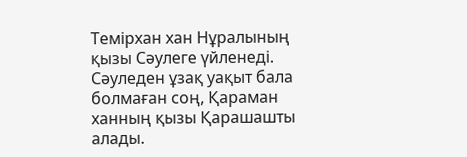Темірхан хан Нұралының қызы Сәулеге үйленеді. Сәуледен ұзақ уақыт бала болмаған соң, Қараман ханның қызы Қарашашты алады.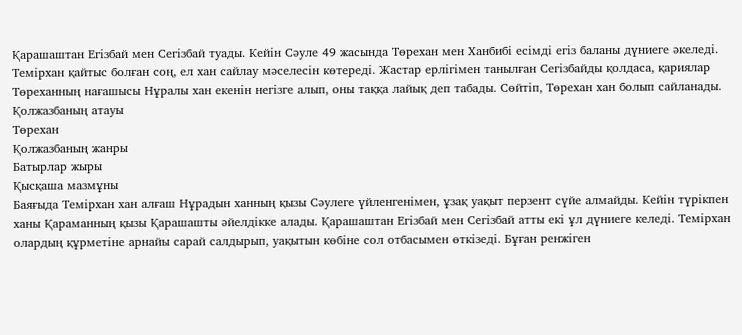Қарашаштан Егізбай мен Сегізбай туады. Кейін Сәуле 49 жасында Төрехан мен Ханбибі есімді егіз баланы дүниеге әкеледі. Темірхан қайтыс болған соң, ел хан сайлау мәселесін көтереді. Жастар ерлігімен танылған Сегізбайды қолдаса, қариялар Төреханның нағашысы Нұралы хан екенін негізге алып, оны таққа лайық деп табады. Сөйтіп, Төрехан хан болып сайланады.
Қолжазбаның атауы
Төрехан
Қолжазбаның жанры
Батырлар жыры
Қысқаша мазмұны
Баяғыда Темірхан хан алғаш Нұрадын ханның қызы Сәулеге үйленгенімен, ұзақ уақыт перзент сүйе алмайды. Кейін түрікпен ханы Қараманның қызы Қарашашты әйелдікке алады. Қарашаштан Егізбай мен Сегізбай атты екі ұл дүниеге келеді. Темірхан олардың құрметіне арнайы сарай салдырып, уақытын көбіне сол отбасымен өткізеді. Бұған ренжіген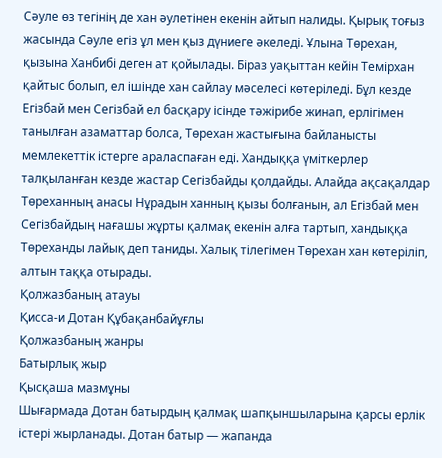Сәуле өз тегінің де хан әулетінен екенін айтып налиды. Қырық тоғыз жасында Сәуле егіз ұл мен қыз дүниеге әкеледі. Ұлына Төрехан, қызына Ханбибі деген ат қойылады. Біраз уақыттан кейін Темірхан қайтыс болып, ел ішінде хан сайлау мәселесі көтеріледі. Бұл кезде Егізбай мен Сегізбай ел басқару ісінде тәжірибе жинап, ерлігімен танылған азаматтар болса, Төрехан жастығына байланысты мемлекеттік істерге араласпаған еді. Хандыққа үміткерлер талқыланған кезде жастар Сегізбайды қолдайды. Алайда ақсақалдар Төреханның анасы Нұрадын ханның қызы болғанын, ал Егізбай мен Сегізбайдың нағашы жұрты қалмақ екенін алға тартып, хандыққа Төреханды лайық деп таниды. Халық тілегімен Төрехан хан көтеріліп, алтын таққа отырады.
Қолжазбаның атауы
Қисса-и Дотан Құбақанбайұғлы
Қолжазбаның жанры
Батырлық жыр
Қысқаша мазмұны
Шығармада Дотан батырдың қалмақ шапқыншыларына қарсы ерлік істері жырланады. Дотан батыр — жапанда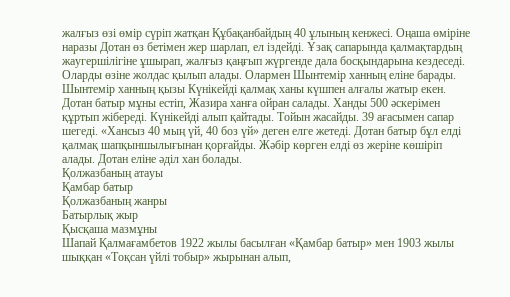жалғыз өзі өмір сүріп жатқан Құбақанбайдың 40 ұлының кенжесі. Оңаша өміріне наразы Дотан өз бетімен жер шарлап, ел іздейді. Ұзақ сапарында қалмақтардың жаугершілігіне ұшырап, жалғыз қаңғып жүргенде дала босқындарына кездеседі. Оларды өзіне жолдас қылып алады. Олармен Шынтемір ханның еліне барады. Шынтемір ханның қызы Күнікейді қалмақ ханы күшпен алғалы жатыр екен. Дотан батыр мұны естіп, Жазира ханға ойран салады. Ханды 500 әскерімен құртып жібереді. Күнікейді алып қайтады. Тойын жасайды. 39 ағасымен сапар шегеді. «Хансыз 40 мың үй, 40 боз үй» деген елге жетеді. Дотан батыр бұл елді қалмақ шапқыншылығынан қорғайды. Жәбір көрген елді өз жеріне көшіріп алады. Дотан еліне әділ хан болады.
Қолжазбаның атауы
Қамбар батыр
Қолжазбаның жанры
Батырлық жыр
Қысқаша мазмұны
Шапай Қалмағамбетов 1922 жылы басылған «Қамбар батыр» мен 1903 жылы шыққан «Тоқсан үйлі тобыр» жырынан алып,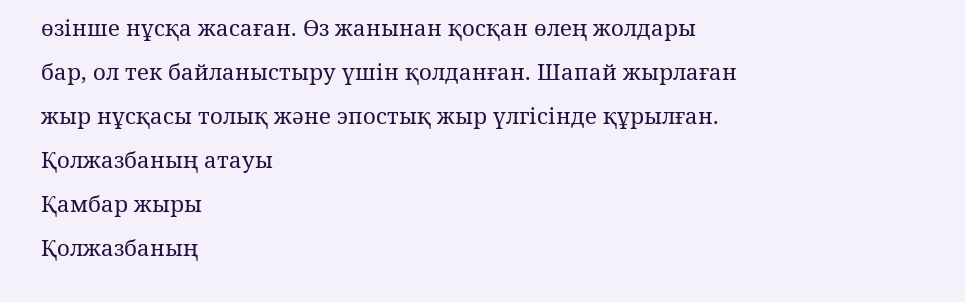өзінше нұсқа жасаған. Өз жанынан қосқан өлең жолдары бар, ол тек байланыстыру үшін қолданған. Шапай жырлаған жыр нұсқасы толық және эпостық жыр үлгісінде құрылған.
Қолжазбаның атауы
Қамбар жыры
Қолжазбаның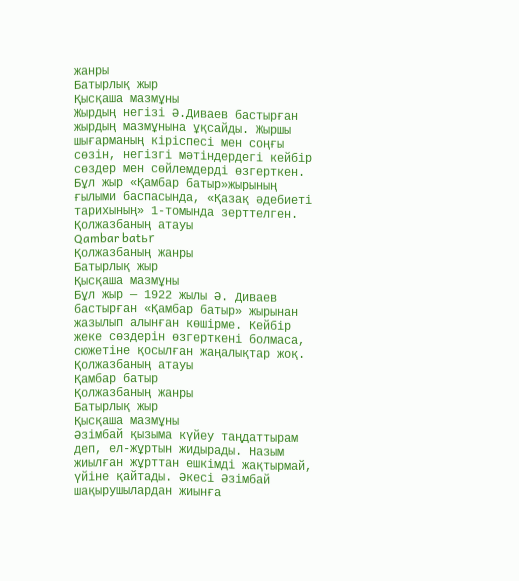жанры
Батырлық жыр
Қысқаша мазмұны
Жырдың негізі Ә.Диваев бастырған жырдың мазмұнына ұқсайды. Жыршы шығарманың кіріспесі мен соңғы сөзін, негізгі мәтіндердегі кейбір сөздер мен сөйлемдерді өзгерткен. Бұл жыр «Қамбар батыр»жырының ғылыми баспасында, «Қазақ әдебиеті тарихының» 1-томында зерттелген.
Қолжазбаның атауы
Qambar batьr
Қолжазбаның жанры
Батырлық жыр
Қысқаша мазмұны
Бұл жыр — 1922 жылы Ә. Диваев бастырған «Қамбар батыр» жырынан жазылып алынған көшірме. Кейбір жеке сөздерін өзгерткені болмаса, сюжетіне қосылған жаңалықтар жоқ.
Қолжазбаның атауы
Қамбар батыр
Қолжазбаның жанры
Батырлық жыр
Қысқаша мазмұны
Әзімбай қызыма күйеу таңдаттырам деп, ел-жұртын жидырады. Назым жиылған жұрттан ешкімді жақтырмай, үйіне қайтады. Әкесі Әзімбай шақырушылардан жиынға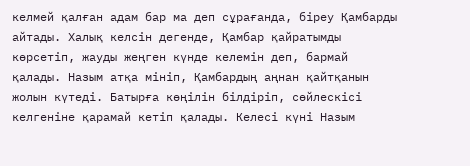келмей қалған адам бар ма деп сұрағанда, біреу Қамбарды айтады. Халық келсін дегенде, Қамбар қайратымды көрсетіп, жауды жеңген күнде келемін деп, бармай қалады. Назым атқа мініп, Қамбардың аңнан қайтқанын жолын күтеді. Батырға көңілін білдіріп, сөйлескісі келгеніне қарамай кетіп қалады. Келесі күні Назым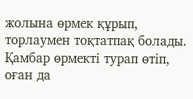жолына өрмек құрып, торлаумен тоқтатпақ болады. Қамбар өрмекті турап өтіп, оған да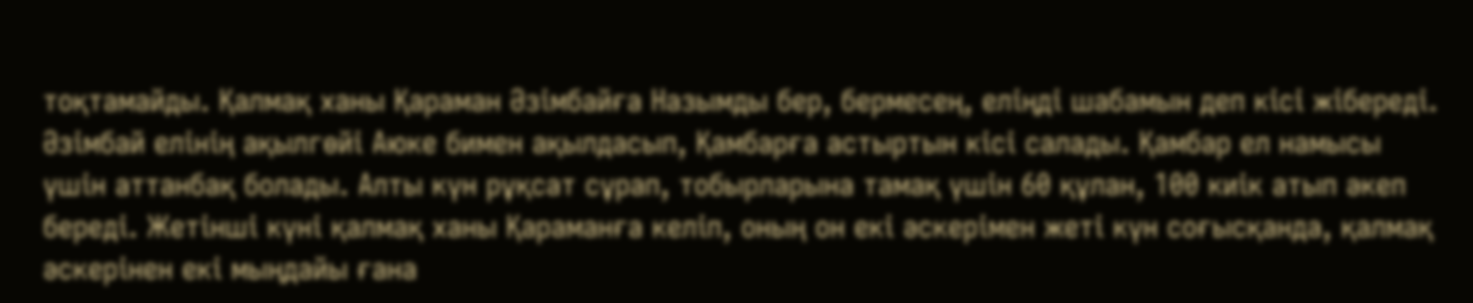тоқтамайды. Қалмақ ханы Қараман Әзімбайға Назымды бер, бермесең, еліңді шабамын деп кісі жібереді. Әзімбай елінің ақылгөйі Аюке бимен ақылдасып, Қамбарға астыртын кісі салады. Қамбар ел намысы үшін аттанбақ болады. Алты күн рұқсат сұрап, тобырларына тамақ үшін 60 құлан, 100 киік атып әкеп береді. Жетінші күні қалмақ ханы Қараманға келіп, оның он екі әскерімен жеті күн соғысқанда, қалмақ әскерінен екі мыңдайы ғана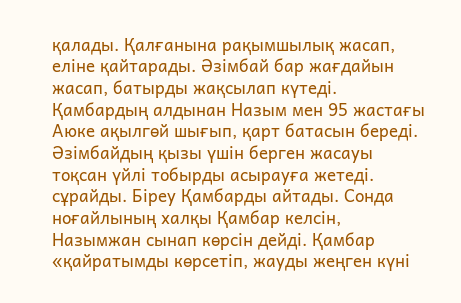қалады. Қалғанына рақымшылық жасап, еліне қайтарады. Әзімбай бар жағдайын жасап, батырды жақсылап күтеді. Қамбардың алдынан Назым мен 95 жастағы Аюке ақылгөй шығып, қарт батасын береді. Әзімбайдың қызы үшін берген жасауы тоқсан үйлі тобырды асырауға жетеді. сұрайды. Біреу Қамбарды айтады. Сонда ноғайлының халқы Қамбар келсін, Назымжан сынап көрсін дейді. Қамбар «қайратымды көрсетіп, жауды жеңген күні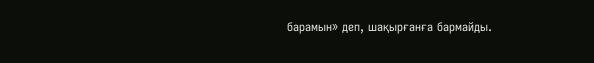барамын» деп, шақырғанға бармайды.